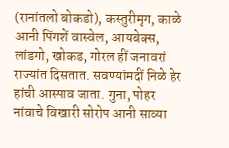(रानांतलो बोकडो), कस्तुरीमृग, काळे आनी पिंगशें वास्वेल, आयबेक्स, लांडगो, खोकड, गोरल हीं जनावरां राज्यांत दिसतात. सवण्यांमदीं निळे हेर हांची आस्पाव जाता. गुना, पोहर नांवाचे विखारी सोरोप आनी साव्या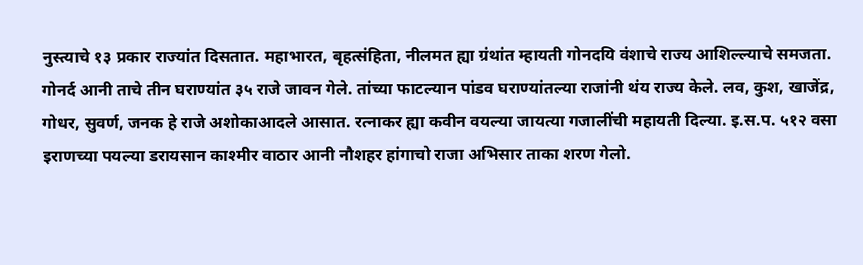नुस्त्याचे १३ प्रकार राज्यांत दिसतात. महाभारत, बृहत्संहिता, नीलमत ह्या ग्रंथांत म्हायती गोनदयि वंशाचे राज्य आशिल्ल्याचे समजता. गोनर्द आनी ताचे तीन घराण्यांत ३५ राजे जावन गेले. तांच्या फाटल्यान पांडव घराण्यांतल्या राजांनी थंय राज्य केले. लव, कुश, खाजेंद्र, गोधर, सुवर्ण, जनक हे राजे अशोकाआदले आसात. रत्नाकर ह्या कवीन वयल्या जायत्या गजालींची महायती दिल्या. इ.स.प. ५१२ वसा इराणच्या पयल्या डरायसान काश्मीर वाठार आनी नौशहर हांगाचो राजा अभिसार ताका शरण गेलो.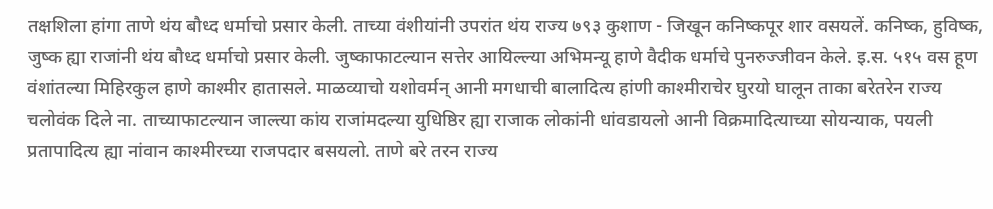तक्षशिला हांगा ताणे थंय बौध्द धर्माचो प्रसार केली. ताच्या वंशीयांनी उपरांत थंय राज्य ७९३ कुशाण - जिखून कनिष्कपूर शार वसयलें. कनिष्क, हुविष्क, जुष्क ह्या राजांनी थंय बौध्द धर्माचो प्रसार केली. जुष्काफाटल्यान सत्तेर आयिल्ल्या अभिमन्यू हाणे वैदीक धर्माचे पुनरुज्जीवन केले. इ.स. ५१५ वस हूण वंशांतल्या मिहिरकुल हाणे काश्मीर हातासले. माळव्याचो यशोवर्मन् आनी मगधाची बालादित्य हांणी काश्मीराचेर घुरयो घालून ताका बरेतरेन राज्य चलोवंक दिले ना. ताच्याफाटल्यान जाल्त्या कांय राजांमदल्या युधिष्ठिर ह्या राजाक लोकांनी धांवडायलो आनी विक्रमादित्याच्या सोयन्याक, पयली प्रतापादित्य ह्या नांवान काश्मीरच्या राजपदार बसयलो. ताणे बरे तरन राज्य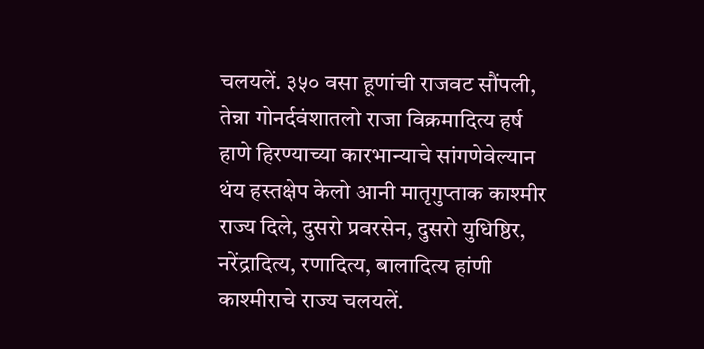चलयलें. ३५० वसा हूणांची राजवट सौंपली, तेन्ना गोनर्दवंशातलो राजा विक्रमादित्य हर्ष हाणे हिरण्याच्या कारभान्याचे सांगणेवेल्यान थंय हस्तक्षेप केलो आनी मातृगुप्ताक काश्मीर राज्य दिले, दुसरो प्रवरसेन, दुसरो युधिष्ठिर, नरेंद्रादित्य, रणादित्य, बालादित्य हांणी काश्मीराचे राज्य चलयलें.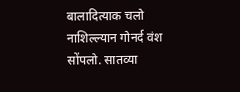बालादित्याक चलो नाशिल्ल्यान गोनर्द वंश सोंपलो. सातव्या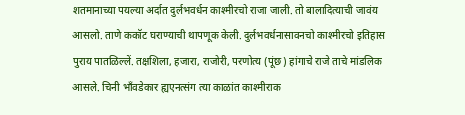शतमानाच्या पयल्या अर्दात दुर्लभवर्धन काश्मीरचो राजा जाली. तो बालादित्याची जावंय आसलो. ताणे ककॉट घराण्याची थापणूक केली. दुर्लभवर्धनासावनचो काश्मीरचो इतिहास पुराय पातळिल्लें. तक्षशिला, हजारा, राजोरी, परणोत्य (पूंछ) हांगाचे राजे ताचे मांडलिक आसले. चिनी भाँवडेकार ह्यएनत्संग त्या काळांत काश्मीराक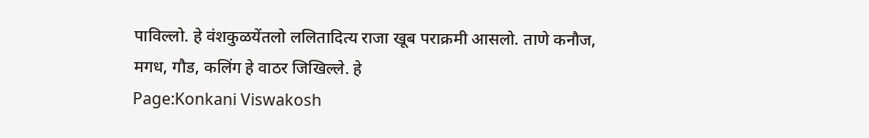पाविल्लो. हे वंशकुळयेंतलो ललितादित्य राजा खूब पराक्रमी आसलो. ताणे कनौज, मगध, गौड, कलिंग हे वाठर जिखिल्ले. हे
Page:Konkani Viswakosh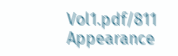Vol1.pdf/811
Appearance